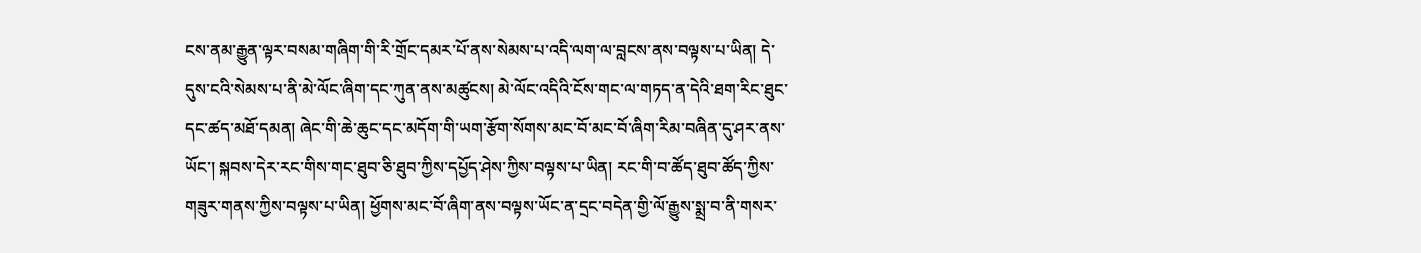ངས་ནམ་རྒྱུན་ལྟར་བསམ་གཞིག་གི་རི་གྲོང་དམར་པོ་ནས་སེམས་པ་འདི་ལག་ལ་བླངས་ནས་བལྟས་པ་ཡིན། དེ་དུས་ངའི་སེམས་པ་ནི་མེ་ལོང་ཞིག་དང་ཀུན་ནས་མཚུངས། མེ་ལོང་འདིའི་ངོས་གང་ལ་གཏད་ན་དེའི་ཐག་རིང་ཐུང་དང་ཚད་མཐོ་དམན། ཞེང་གི་ཆེ་ཆུང་དང་མདོག་གི་ཡག་རྩོག་སོགས་མང་བོ་མང་བོ་ཞིག་རིམ་བཞིན་དུ་ཤར་ནས་ཡོང་། སྐབས་དེར་རང་གིས་གང་ཐུབ་ཅི་ཐུབ་ཀྱིས་དཔྱོད་ཤེས་ཀྱིས་བལྟས་པ་ཡིན། རང་གི་བ་ཚོད་ཐུབ་ཚོད་ཀྱིས་གཟུར་གནས་ཀྱིས་བལྟས་པ་ཡིན། ཕྱོགས་མང་བོ་ཞིག་ནས་བལྟས་ཡོང་ན་དྲང་བདེན་གྱི་ལོ་རྒྱུས་སྨྲ་བ་ནི་གསར་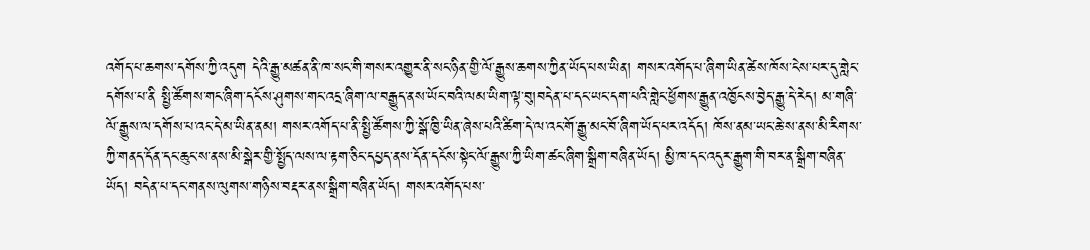འགོད་པ་ཆགས་དགོས་ཀྱི་འདུག དེའི་རྒྱུ་མཚན་ནི་ཁ་སང་གི་གསར་འགྱུར་ནི་སང་ཉིན་གྱི་ལོ་རྒྱུས་ཆགས་ཀྱིན་ཡོད་པས་ཡིན། གསར་འགོད་པ་ཞིག་ཡིན་ཚེས་ཁོས་ངེས་པར་དུ་གླེང་དགོས་པ་ནི སྤྱི་ཚོགས་གང་ཞིག་དངོས་ཤུགས་གང་འདྲ་ཞིག་ལ་བརྒྱུད་ནས་ཡོང་བའི་ལམ་ཡིག་ལྟ་བུ།བདེན་པ་དང་ཡང་དག་པའི་གླེང་ཕྱོགས་རྒྱུན་འཁྱོངས་བྱེད་རྒྱུ་དེ་རེད། མ་གཞི་ལོ་རྒྱུས་ལ་དགོས་པ་འང་དེ་མ་ཡིན་ནམ། གསར་འགོད་པ་ནི་སྤྱི་ཚོགས་ཀྱི་སྒོ་ཁྱི་ཡིན་ཞེས་པའི་ཚིག་དེ་ལ་འང་གོ་རྒྱུ་མང་བོ་ཞིག་ཡོད་པར་འདོད། ཁོས་ནམ་ཡང་ཆེ་ས་ནས་མི་རིགས་ཀྱི་གནད་དོན་དང་ཆུང་ས་ནས་མི་སྒེར་གྱི་སྤྱོད་ལས་ལ་རྟག་ཅིང་དཔྱད་ནས་དོན་དངོས་སྟེང་ལོ་རྒྱུས་ཀྱི་ཡིག་ཚང་ཞིག་སྒྲིག་བཞིན་ཡོད། མྱི་ཁ་དང་འདུར་རྒྱུག་གི་བར་ན་སྒྲིག་བཞིན་ཡོད། བདེན་པ་དང་གནས་ལུགས་གཉིས་བརྡར་ནས་སྒྲིག་བཞིན་ཡོད། གསར་འགོད་པས་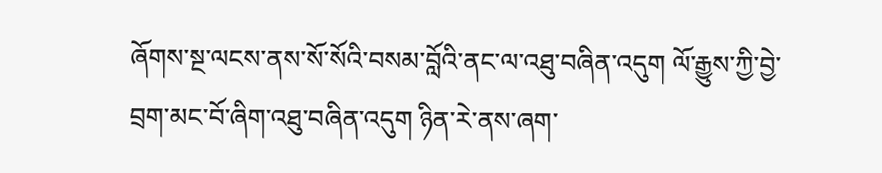ཞོགས་སྔ་ལངས་ནས་སོ་སོའི་བསམ་བློའི་ནང་ལ་འཐུ་བཞིན་འདུག ལོ་རྒྱུས་ཀྱི་བྱེ་བྲག་མང་བོ་ཞིག་འཐུ་བཞིན་འདུག ཉིན་རེ་ནས་ཞག་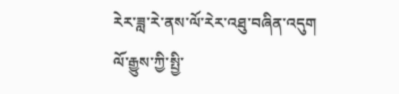རེར་ཟླ་རེ་ནས་ལོ་རེར་འཐུ་བཞིན་འདུག ལོ་རྒྱུས་ཀྱི་སྤྱི་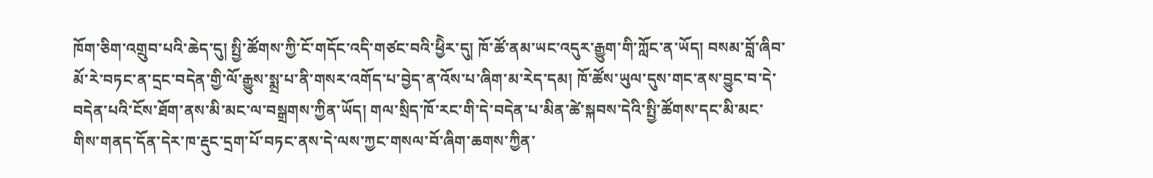ཁོག་ཅིག་འགྲུབ་པའི་ཆེད་དུ། སྤྱི་ཚོགས་ཀྱི་ངོ་གདོང་འདི་གཙང་བའི་ཕྱིེར་དུ། ཁོ་ཚོ་ནམ་ཡང་འདུར་རྒྱུག་གི་ཀློང་ན་ཡོད། བསམ་བློ་ཞིབ་མོ་རེ་བཏང་ན་དྲང་བདེན་གྱི་ལོ་རྒྱུས་སྨྲ་པ་ནི་གསར་འགོད་པ་བྱེད་ན་འོས་པ་ཞིག་མ་རེད་དམ། ཁོ་ཚོས་ཡུལ་དུས་གང་ནས་བྱུང་བ་དེ་བདེན་པའི་ངོས་ཐོག་ནས་མི་མང་ལ་བསྒྲགས་ཀྱིན་ཡོད། གལ་སྲིད་ཁོ་རང་གི་དེ་བདེན་པ་མིན་ཚེ་སྐབས་དེའི་སྤྱི་ཚོགས་དང་མི་མང་གིས་གནད་དོན་དེར་ཁ་རྡུང་དྲག་པོ་བཏང་ནས་དེ་ལས་ཀྱང་གསལ་བོ་ཞིག་ཆགས་ཀྱིན་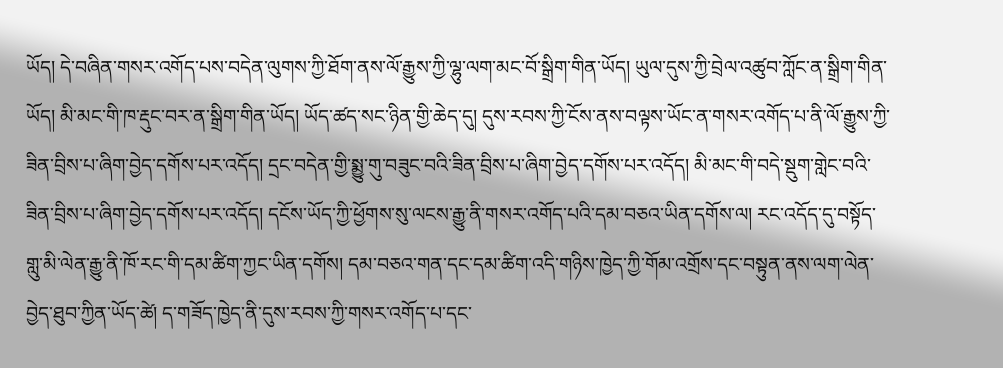ཡོད། དེ་བཞིན་གསར་འགོད་པས་བདེན་ལུགས་ཀྱི་ཐོག་ནས་ལོ་རྒྱུས་ཀྱི་ལྷུ་ལག་མང་བོ་སྒྲིག་གིན་ཡོད། ཡུལ་དུས་ཀྱི་བྲེལ་འཚུབ་ཀློང་ན་སྒྲིག་གིན་ཡོད། མི་མང་གི་ཁ་རྡུང་བར་ན་སྒྲིག་གིན་ཡོད། ཡོད་ཚད་སང་ཉིན་གྱི་ཆེད་དུ། དུས་རབས་ཀྱི་ངོས་ནས་བལྟས་ཡོང་ན་གསར་འགོད་པ་ནི་ལོ་རྒྱུས་ཀྱི་ཟིན་བྲིས་པ་ཞིག་བྱེད་དགོས་པར་འདོད། དྲང་བདེན་གྱི་སྨྱུ་གུ་བཟུང་བའི་ཟིན་བྲིས་པ་ཞིག་བྱེད་དགོས་པར་འདོད། མི་མང་གི་བདེ་སྡུག་གླེང་བའི་ཟིན་བྲིས་པ་ཞིག་བྱེད་དགོས་པར་འདོད། དངོས་ཡོད་ཀྱི་ཕྱོགས་སུ་ལངས་རྒྱུ་ནི་གསར་འགོད་པའི་དམ་བཅའ་ཡིན་དགོས་ལ། རང་འདོད་དུ་བསྟོད་གླུ་མི་ལེན་རྒྱུ་ནི་ཁོ་རང་གི་དམ་ཚིག་ཀྱང་ཡིན་དགོས། དམ་བཅའ་གན་དང་དམ་ཚིག་འདི་གཉིས་ཁྱེད་ཀྱི་གོམ་འགྲོས་དང་བསྟུན་ནས་ལག་ལེན་བྱེད་ཐུབ་ཀྱིན་ཡོད་ཚེ། ད་གཟོད་ཁྱེད་ནི་དུས་རབས་ཀྱི་གསར་འགོད་པ་དང་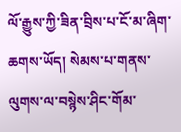ལོ་རྒྱུས་ཀྱི་ཟིན་བྲིས་པ་ངོ་མ་ཞིག་ཆགས་ཡོད། སེམས་པ་གནས་ལུགས་ལ་བསྙེས་ཤིང་གོམ་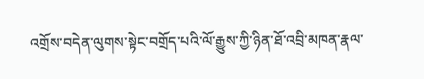འགྲོས་བདེན་ལུགས་སྟེང་བགྲོད་པའི་ལོ་རྒྱུས་ཀྱི་ཉིན་ཐོ་འབྲི་མཁན་རྣལ་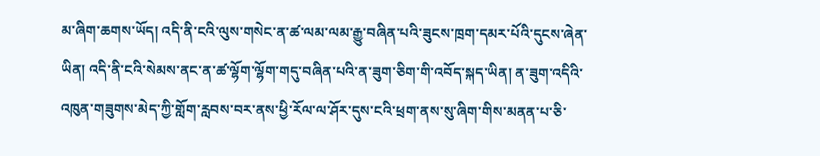མ་ཞིག་ཆགས་ཡོད། འདི་ནི་ངའི་ལུས་གསེང་ན་ཚ་ལམ་ལམ་རྒྱུ་བཞིན་པའི་ཟུངས་ཁྲག་དམར་པོའི་དུངས་ཞེན་ཡིན། འདི་ནི་ངའི་སེམས་ནང་ན་ཚ་ལྷོག་ལྷོག་གདུ་བཞིན་པའི་ན་ཟུག་ཅིག་གི་འབོད་སྐད་ཡིན། ན་ཟུག་འདིའི་འཁུན་གཟུགས་མེད་ཀྱི་གློག་རླབས་བར་ནས་ཕྱི་རོལ་ལ་ཤོར་དུས་ངའི་ཕྲག་ནས་སུ་ཞིག་གིས་མནན་པ་ཅི་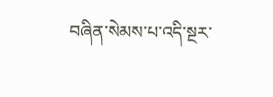བཞིན་སེམས་པ་འདི་སྔར་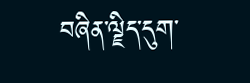བཞིན་ལྗིད་དུག་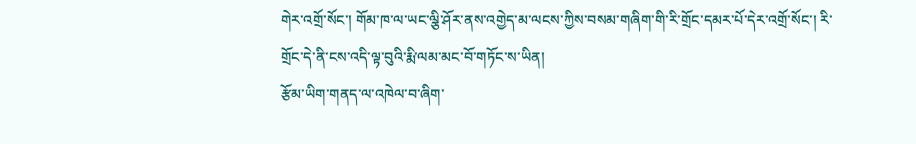གེར་འགྲོ་སོང་། གོམ་ཁ་ལ་ཡང་ལྕི་ཤོར་ནས་འགྱེད་མ་ལངས་ཀྱིས་བསམ་གཞིག་གི་རི་གྲོང་དམར་པོ་དེར་འགྲོ་སོང་། རི་གྲོང་དེ་ནི་ངས་འདི་ལྟ་བུའི་རྨི་ལམ་མང་བོ་གཏོང་ས་ཡིན།
རྩོམ་ཡིག་གནད་ལ་འཁེལ་བ་ཞིག་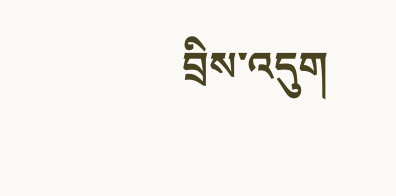བྲིས་འདུག